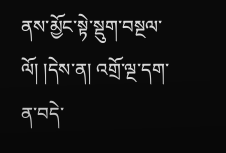ནས་མྱོང་སྟེ་སྡུག་བསྔལ་ལོ། །དེས་ན། འགྲོ་ལྔ་དག་ན་བདེ་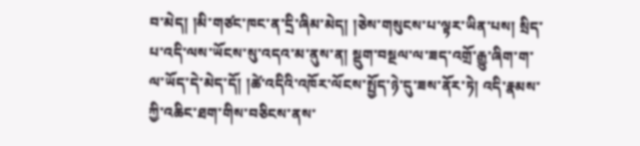བ་མེད། །མི་གཙང་ཁང་ན་དྲི་ཞིམ་མེད། །ཅེས་གསུངས་པ་ལྟར་ཡིན་པས། སྲིད་པ་འདི་ལས་ཡོངས་སུ་འདའ་མ་ནུས་ན། སྡུག་བསྔལ་ལ་ཟད་འགྲོ་རྒྱུ་ཞིག་ག་ལ་ཡོད་དེ་མེད་དོ། །ཚེ་འདིའི་འཁོར་ལོངས་སྤྱོད་ཉེ་དུ་ཟས་ནོར་ཏེ། འདི་རྣམས་ཀྱི་འཆིང་ཐག་གིས་བཅིངས་ནས་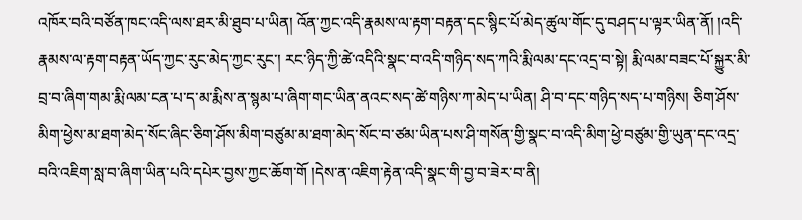འཁོར་བའི་བཙོན་ཁང་འདི་ལས་ཐར་མི་ཐུབ་པ་ཡིན། འོན་ཀྱང་འདི་རྣམས་ལ་རྟག་བརྟན་དང་སྙིང་པོ་མེད་ཚུལ་གོང་དུ་བཤད་པ་ལྟར་ཡིན་ནོ། །འདི་རྣམས་ལ་རྟག་བརྟན་ཡོད་ཀྱང་རུང་མེད་ཀྱང་རུང་། རང་ཉིད་ཀྱི་ཚེ་འདིའི་སྣང་བ་འདི་གཉིད་སད་ཀའི་རྨི་ལམ་དང་འདྲ་བ་སྟེ། རྨི་ལམ་བཟང་པོ་སྐྱུར་མི་བྲ་བ་ཞིག་གམ་རྨི་ལམ་ངན་པ་ད་མ་རྨིས་ན་སྙམ་པ་ཞིག་གང་ཡིན་ནའང་སད་ཚེ་གཉིས་ཀ་མེད་པ་ཡིན། ཤི་བ་དང་གཉིད་སད་པ་གཉིས། ཅིག་ཤོས་མིག་ཕྱེས་མ་ཐག་མེད་སོང་ཞིང་ཅིག་ཤོས་མིག་བཙུམ་མ་ཐག་མེད་སོང་བ་ཙམ་ཡིན་པས་ཤི་གསོན་གྱི་སྣང་བ་འདི་མིག་ཕྱེ་བཙུམ་གྱི་ཡུན་དང་འདྲ་བའི་འཇིག་སླ་བ་ཞིག་ཡིན་པའི་དཔེར་བྱས་ཀྱང་ཆོག་གོ །དེས་ན་འཇིག་རྟེན་འདི་སྣང་གི་བྱ་བ་ཟེར་བ་ནི།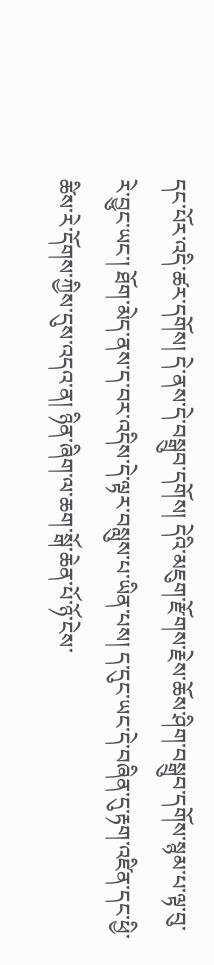དང་པོར་འདི་ཚར་དགོས། དེ་ནས་དེ་བསྒྲུབ་དགོས། དེའི་མཇུག་རྫོགས་རྗེས་ཆོས་ཤིག་བསྒྲུབ་དགོས་སྙམ་པ་ལྟ་བུ་རེ་བྱུང་ཡང་། ཐོག་མེད་ནས་ད་བར་འདིས་དེ་ལྟར་བསླུས་པ་ཡིན་པས། ད་དུང་ཡང་དེ་བཞིན་དུ་རྟག་འཛིན་དང་ཕྱི་ཚིས་རེ་དོགས་ཀྱིས་དུས་འདའ་ན། ཉིན་ཞིག་ལ་ཆག་སྒོ་ཆེན་པོ་ཉོ་ངེས་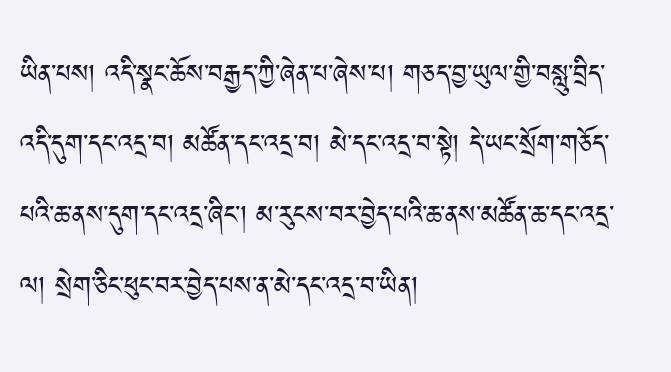ཡིན་པས། འདི་སྣང་ཆོས་བརྒྱད་ཀྱི་ཞེན་པ་ཞེས་པ། གཅད་བྱ་ཡུལ་གྱི་བསླུ་བྲིད་འདི་དུག་དང་འདྲ་བ། མཚོན་དང་འདྲ་བ། མེ་དང་འདྲ་བ་སྟེ། དེ་ཡང་སྲོག་གཅོད་པའི་ཆ་ནས་དུག་དང་འདྲ་ཞིང་། མ་རུངས་བར་བྱེད་པའི་ཆ་ནས་མཚོན་ཆ་དང་འདྲ་ལ། སྲེག་ཅིང་ཕུང་བར་བྱེད་པས་ན་མེ་དང་འདྲ་བ་ཡིན།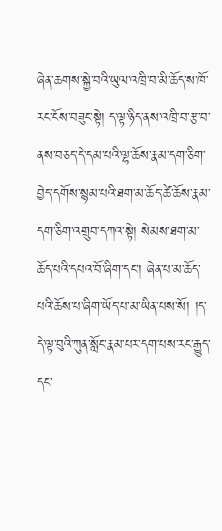ཞེན་ཆགས་སྐྱེ་བའི་ཡུལ་འཁྲི་བ་མི་ཆོད་ས་ཁོ་རང་ངོས་བཟུང་སྟེ། ད་ལྟ་ཉིད་ནས་འཁྲི་བ་རྩ་བ་ནས་བཅད་དེ་དམ་པའི་ལྷ་ཆོས་རྣམ་དག་ཅིག་བྱེད་དགོས་སྙམ་པའི་ཐག་མ་ཆོད་ཚེ་ཆོས་རྣམ་དག་ཅིག་འགྲུབ་དཀའ་སྟེ། སེམས་ཐག་མ་ཆོད་པའི་དཔའ་བོ་ཞིག་དང་། ཞེན་པ་མ་ཆོད་པའི་ཆོས་པ་ཞིག་ཡོད་པ་མ་ཡིན་པས་སོ། །ད་དེ་ལྟ་བུའི་ཀུན་སློང་རྣམ་པར་དག་པས་རང་རྒྱུད་དང་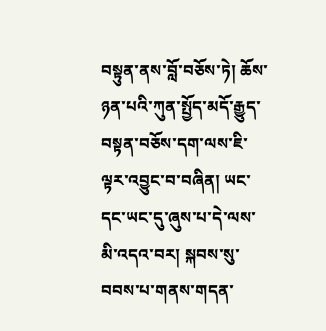བསྟུན་ནས་བློ་བཅོས་ཏེ། ཆོས་ཉན་པའི་ཀུན་སྤྱོད་མདོ་རྒྱུད་བསྟན་བཅོས་དག་ལས་ཇི་ལྟར་འབྱུང་བ་བཞིན། ཡང་དང་ཡང་དུ་ཞུས་པ་དེ་ལས་མི་འདའ་བར། སྐབས་སུ་བབས་པ་གནས་གདན་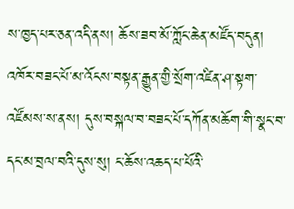ས་ཁྱད་པར་ཅན་འདི་ནས། ཆོས་ཟབ་མོ་ཀློང་ཆེན་མཛོད་བདུན། འཁོར་བཟང་པོ་མ་འོངས་བསྟན་རྒྱུན་གྱི་སྲོག་འཛིན་ཤ་སྟག་འཛོམས་ས་ནས། དུས་བསྐལ་བ་བཟང་པོ་དཀོན་མཆོག་གི་སྣང་བ་དང་མ་བྲལ་བའི་དུས་སུ། ང་ཆོས་འཆད་པ་པོའི་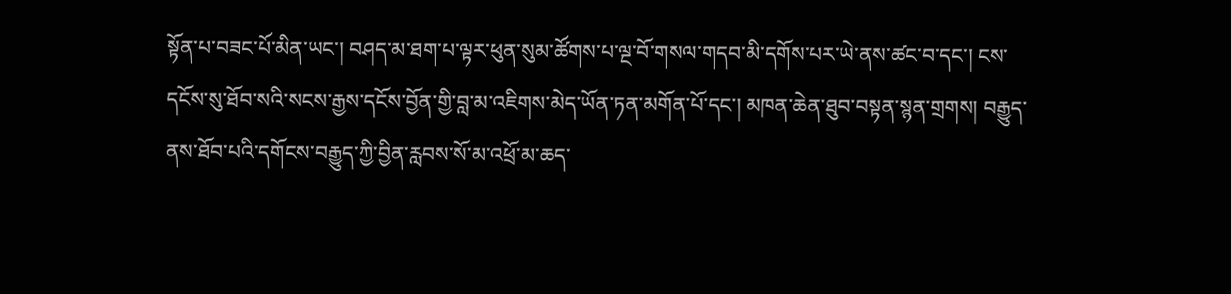སྟོན་པ་བཟང་པོ་མིན་ཡང་། བཤད་མ་ཐག་པ་ལྟར་ཕུན་སུམ་ཚོགས་པ་ལྔ་བོ་གསལ་གདབ་མི་དགོས་པར་ཡེ་ནས་ཚང་བ་དང་། ངས་དངོས་སུ་ཐོབ་སའི་སངས་རྒྱས་དངོས་བྱོན་གྱི་བླ་མ་འཇིགས་མེད་ཡོན་ཏན་མགོན་པོ་དང་། མཁན་ཆེན་ཐུབ་བསྟན་སྙན་གྲགས། བརྒྱུད་ནས་ཐོབ་པའི་དགོངས་བརྒྱུད་ཀྱི་བྱིན་རླབས་སོ་མ་འཕྲོ་མ་ཆད་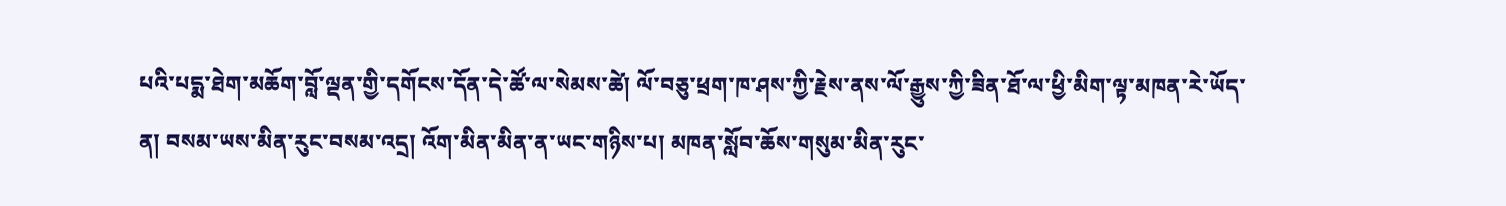པའི་པདྨ་ཐེག་མཆོག་བློ་ལྡན་གྱི་དགོངས་དོན་དེ་ཚོ་ལ་སེམས་ཚེ། ལོ་བཅུ་ཕྲག་ཁ་ཤས་ཀྱི་རྗེས་ནས་ལོ་རྒྱུས་ཀྱི་ཟིན་ཐོ་ལ་ཕྱི་མིག་ལྟ་མཁན་རེ་ཡོད་ན། བསམ་ཡས་མིན་རུང་བསམ་འདྲ། འོག་མིན་མིན་ན་ཡང་གཉིས་པ། མཁན་སློབ་ཆོས་གསུམ་མིན་རུང་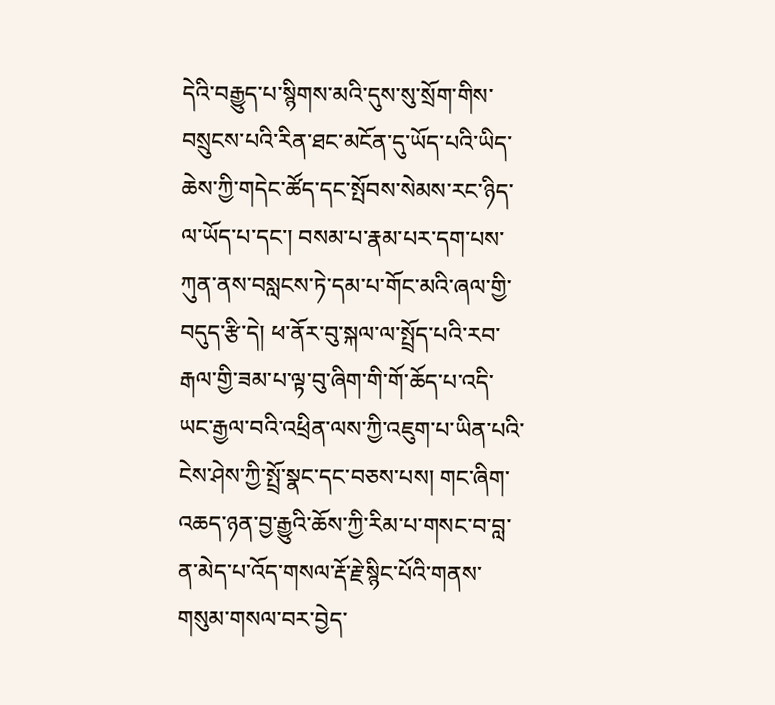དེའི་བརྒྱུད་པ་སྙིགས་མའི་དུས་སུ་སྲོག་གིས་བསྲུངས་པའི་རིན་ཐང་མངོན་དུ་ཡོད་པའི་ཡིད་ཆེས་ཀྱི་གདེང་ཚོད་དང་སྤོབས་སེམས་རང་ཉིད་ལ་ཡོད་པ་དང་། བསམ་པ་རྣམ་པར་དག་པས་ཀུན་ནས་བསླངས་ཏེ་དམ་པ་གོང་མའི་ཞལ་གྱི་བདུད་རྩི་དེ། ཕ་ནོར་བུ་སྐལ་ལ་སྤྲོད་པའི་རབ་རྒལ་གྱི་ཟམ་པ་ལྟ་བུ་ཞིག་གི་གོ་ཆོད་པ་འདི་ཡང་རྒྱལ་བའི་འཕྲིན་ལས་ཀྱི་འཇུག་པ་ཡིན་པའི་ངེས་ཤེས་ཀྱི་སྤྲོ་སྣང་དང་བཅས་པས། གང་ཞིག་འཆད་ཉན་བྱ་རྒྱུའི་ཆོས་ཀྱི་རིམ་པ་གསང་བ་བླ་ན་མེད་པ་འོད་གསལ་རྡོ་རྗེ་སྙིང་པོའི་གནས་གསུམ་གསལ་བར་བྱེད་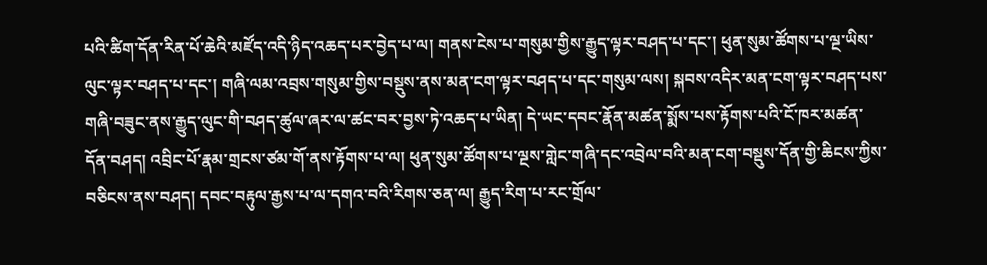པའི་ཚིག་དོན་རིན་པོ་ཆེའི་མཛོད་འདི་ཉིད་འཆད་པར་བྱེད་པ་ལ། གནས་ངེས་པ་གསུམ་གྱིས་རྒྱུད་ལྟར་བཤད་པ་དང་། ཕུན་སུམ་ཚོགས་པ་ལྔ་ཡིས་ལུང་ལྟར་བཤད་པ་དང་། གཞི་ལམ་འབྲས་གསུམ་གྱིས་བསྡུས་ནས་མན་ངག་ལྟར་བཤད་པ་དང་གསུམ་ལས། སྐབས་འདིར་མན་ངག་ལྟར་བཤད་པས་གཞི་བཟུང་ནས་རྒྱུད་ལུང་གི་བཤད་ཚུལ་ཞར་ལ་ཚང་བར་བྱས་ཏེ་འཆད་པ་ཡིན། དེ་ཡང་དབང་རྣོན་མཚན་སྨོས་པས་རྟོགས་པའི་ངོ་ཁར་མཚན་དོན་བཤད། འབྲིང་པོ་རྣམ་གྲངས་ཙམ་གོ་ནས་རྟོགས་པ་ལ། ཕུན་སུམ་ཚོགས་པ་ལྔས་གླེང་གཞི་དང་འབྲེལ་བའི་མན་ངག་བསྡུས་དོན་གྱི་ཆིངས་ཀྱིས་བཅིངས་ནས་བཤད། དབང་བརྟུལ་རྒྱས་པ་ལ་དགའ་བའི་རིགས་ཅན་ལ། རྒྱུད་རིག་པ་རང་གྲོལ་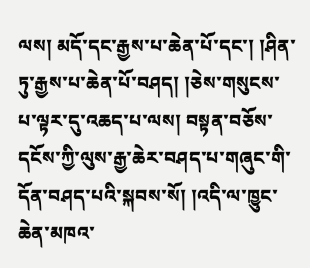ལས། མདོ་དང་རྒྱས་པ་ཆེན་པོ་དང་། །ཤིན་ཏུ་རྒྱས་པ་ཆེན་པོ་བཤད། །ཅེས་གསུངས་པ་ལྟར་དུ་འཆད་པ་ལས། བསྟན་བཅོས་དངོས་ཀྱི་ལུས་རྒྱ་ཆེར་བཤད་པ་གཞུང་གི་དོན་བཤད་པའི་སྐབས་སོ། །འདི་ལ་ཁྱུང་ཆེན་མཁའ་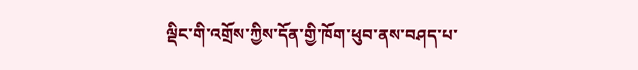ལྡིང་གི་འགྲོས་ཀྱིས་དོན་གྱི་ཁོག་ཕུབ་ནས་བཤད་པ་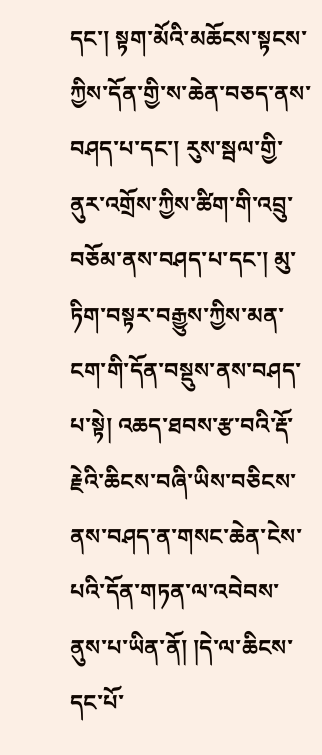དང་། སྟག་མོའི་མཆོངས་སྟངས་ཀྱིས་དོན་གྱི་ས་ཆེན་བཅད་ནས་བཤད་པ་དང་། རུས་སྦལ་གྱི་ནུར་འགྲོས་ཀྱིས་ཚིག་གི་འབྲུ་བཅོམ་ནས་བཤད་པ་དང་། མུ་ཏིག་བསྟར་བརྒྱུས་ཀྱིས་མན་ངག་གི་དོན་བསྡུས་ནས་བཤད་པ་སྟེ། འཆད་ཐབས་རྩ་བའི་རྡོ་རྗེའི་ཆིངས་བཞི་ཡིས་བཅིངས་ནས་བཤད་ན་གསང་ཆེན་ངེས་པའི་དོན་གཏན་ལ་འབེབས་ནུས་པ་ཡིན་ནོ། །དེ་ལ་ཆིངས་དང་པོ་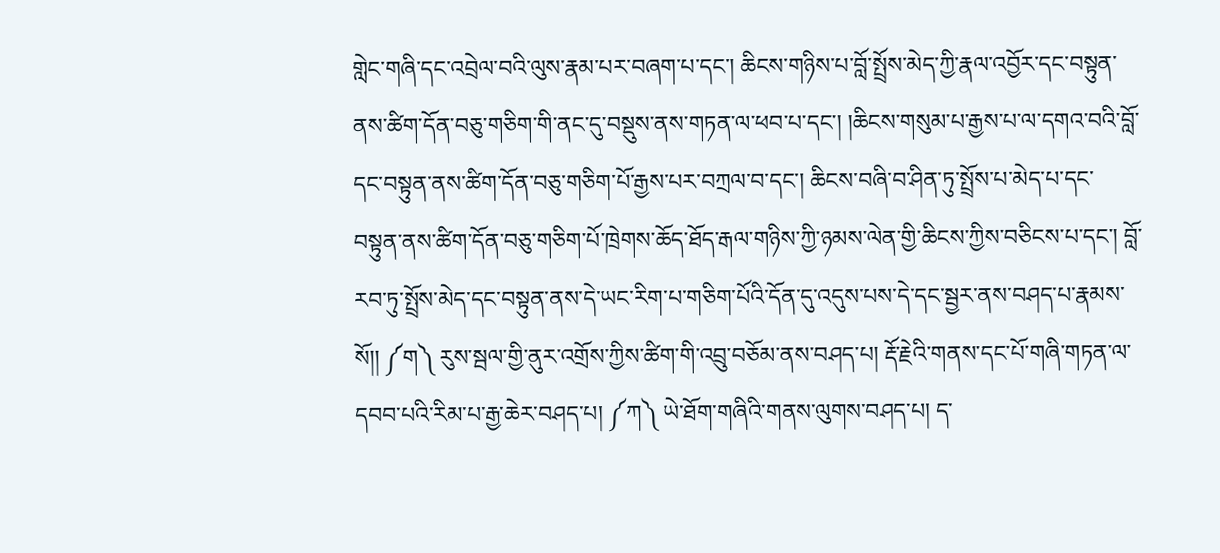གླེང་གཞི་དང་འབྲེལ་བའི་ལུས་རྣམ་པར་བཞག་པ་དང་། ཆིངས་གཉིས་པ་བློ་སྤྲོས་མེད་ཀྱི་རྣལ་འབྱོར་དང་བསྟུན་ནས་ཚིག་དོན་བཅུ་གཅིག་གི་ནང་དུ་བསྡུས་ནས་གཏན་ལ་ཕབ་པ་དང་། །ཆིངས་གསུམ་པ་རྒྱས་པ་ལ་དགའ་བའི་བློ་དང་བསྟུན་ནས་ཚིག་དོན་བཅུ་གཅིག་པོ་རྒྱས་པར་བཀྲལ་བ་དང་། ཆིངས་བཞི་བ་ཤིན་ཏུ་སྤྲོས་པ་མེད་པ་དང་བསྟུན་ནས་ཚིག་དོན་བཅུ་གཅིག་པོ་ཁྲེགས་ཆོད་ཐོད་རྒལ་གཉིས་ཀྱི་ཉམས་ལེན་གྱི་ཆིངས་ཀྱིས་བཅིངས་པ་དང་། བློ་རབ་ཏུ་སྤྲོས་མེད་དང་བསྟུན་ནས་དེ་ཡང་རིག་པ་གཅིག་པོའི་དོན་དུ་འདུས་པས་དེ་དང་སྦྱར་ནས་བཤད་པ་རྣམས་སོ།། ༼ག༽ རུས་སྦལ་གྱི་ནུར་འགྲོས་ཀྱིས་ཚིག་གི་འབྲུ་བཅོམ་ནས་བཤད་པ། རྡོ་རྗེའི་གནས་དང་པོ་གཞི་གཏན་ལ་དབབ་པའི་རིམ་པ་རྒྱ་ཆེར་བཤད་པ། ༼ཀ༽ ཡེ་ཐོག་གཞིའི་གནས་ལུགས་བཤད་པ། ད་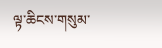ལྟ་ཆིངས་གསུམ་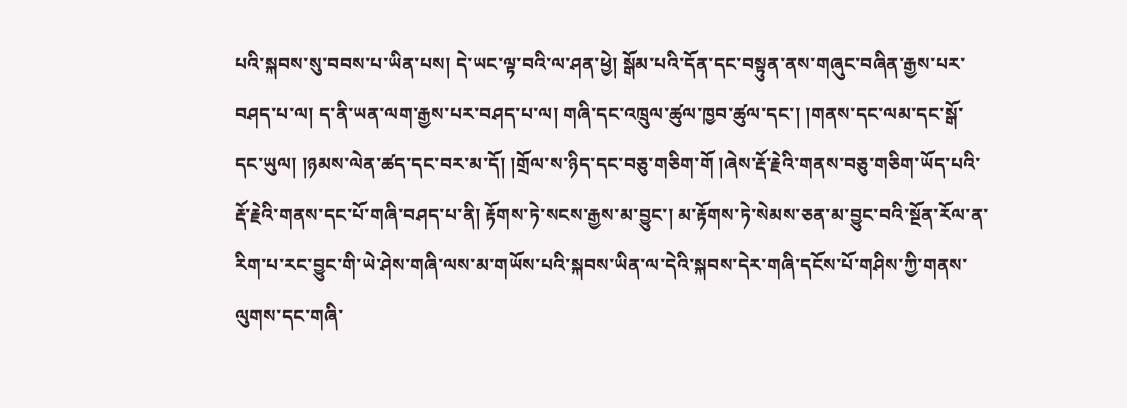པའི་སྐབས་སུ་བབས་པ་ཡིན་པས། དེ་ཡང་ལྟ་བའི་ལ་ཤན་ཕྱེ། སྒོམ་པའི་དོན་དང་བསྟུན་ནས་གཞུང་བཞིན་རྒྱས་པར་བཤད་པ་ལ། ད་ནི་ཡན་ལག་རྒྱས་པར་བཤད་པ་ལ། གཞི་དང་འཁྲུལ་ཚུལ་ཁྱབ་ཚུལ་དང་། །གནས་དང་ལམ་དང་སྒོ་དང་ཡུལ། །ཉམས་ལེན་ཚད་དང་བར་མ་དོ། །གྲོལ་ས་ཉིད་དང་བཅུ་གཅིག་གོ །ཞེས་རྡོ་རྗེའི་གནས་བཅུ་གཅིག་ཡོད་པའི་རྡོ་རྗེའི་གནས་དང་པོ་གཞི་བཤད་པ་ནི། རྟོགས་ཏེ་སངས་རྒྱས་མ་བྱུང་། མ་རྟོགས་ཏེ་སེམས་ཅན་མ་བྱུང་བའི་སྔོན་རོལ་ན་རིག་པ་རང་བྱུང་གི་ཡེ་ཤེས་གཞི་ལས་མ་གཡོས་པའི་སྐབས་ཡིན་ལ་དེའི་སྐབས་དེར་གཞི་དངོས་པོ་གཤིས་ཀྱི་གནས་ལུགས་དང་གཞི་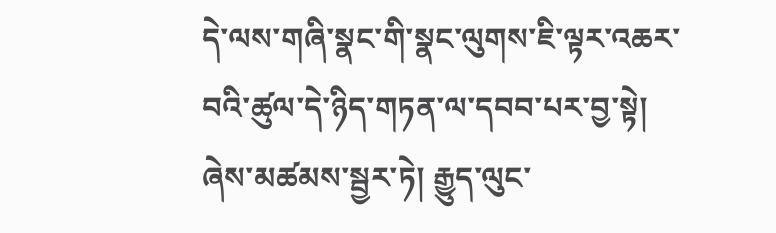དེ་ལས་གཞི་སྣང་གི་སྣང་ལུགས་ཇི་ལྟར་འཆར་བའི་ཚུལ་དེ་ཉིད་གཏན་ལ་དབབ་པར་བྱ་སྟེ། ཞེས་མཚམས་སྦྱར་ཏེ། རྒྱུད་ལུང་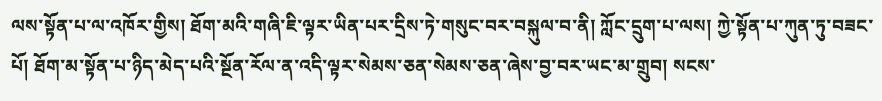ལས་སྟོན་པ་ལ་འཁོར་གྱིས། ཐོག་མའི་གཞི་ཇི་ལྟར་ཡིན་པར་དྲིས་ཏེ་གསུང་བར་བསྐུལ་བ་ནི། ཀློང་དྲུག་པ་ལས། ཀྱེ་སྟོན་པ་ཀུན་ཏུ་བཟང་པོ། ཐོག་མ་སྟོན་པ་ཉིད་མེད་པའི་སྔོན་རོལ་ན་འདི་ལྟར་སེམས་ཅན་སེམས་ཅན་ཞེས་བྱ་བར་ཡང་མ་གྲུབ། སངས་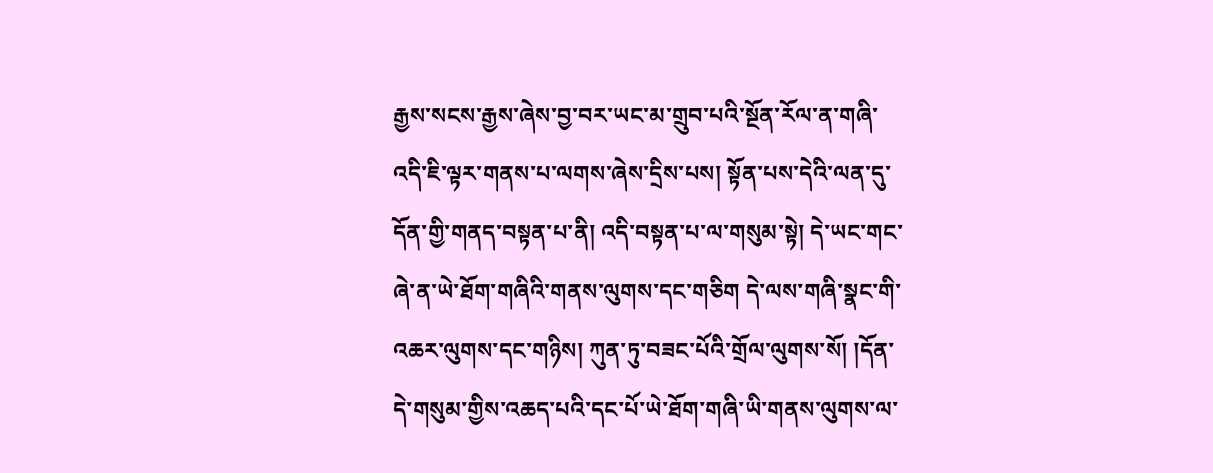རྒྱས་སངས་རྒྱས་ཞེས་བྱ་བར་ཡང་མ་གྲུབ་པའི་སྔོན་རོལ་ན་གཞི་འདི་ཇི་ལྟར་གནས་པ་ལགས་ཞེས་དྲིས་པས། སྟོན་པས་དེའི་ལན་དུ་དོན་གྱི་གནད་བསྟན་པ་ནི། འདི་བསྟན་པ་ལ་གསུམ་སྟེ། དེ་ཡང་གང་ཞེ་ན་ཡེ་ཐོག་གཞིའི་གནས་ལུགས་དང་གཅིག དེ་ལས་གཞི་སྣང་གི་འཆར་ལུགས་དང་གཉིས། ཀུན་ཏུ་བཟང་པོའི་གྲོལ་ལུགས་སོ། །དོན་དེ་གསུམ་གྱིས་འཆད་པའི་དང་པོ་ཡེ་ཐོག་གཞི་ཡི་གནས་ལུགས་ལ་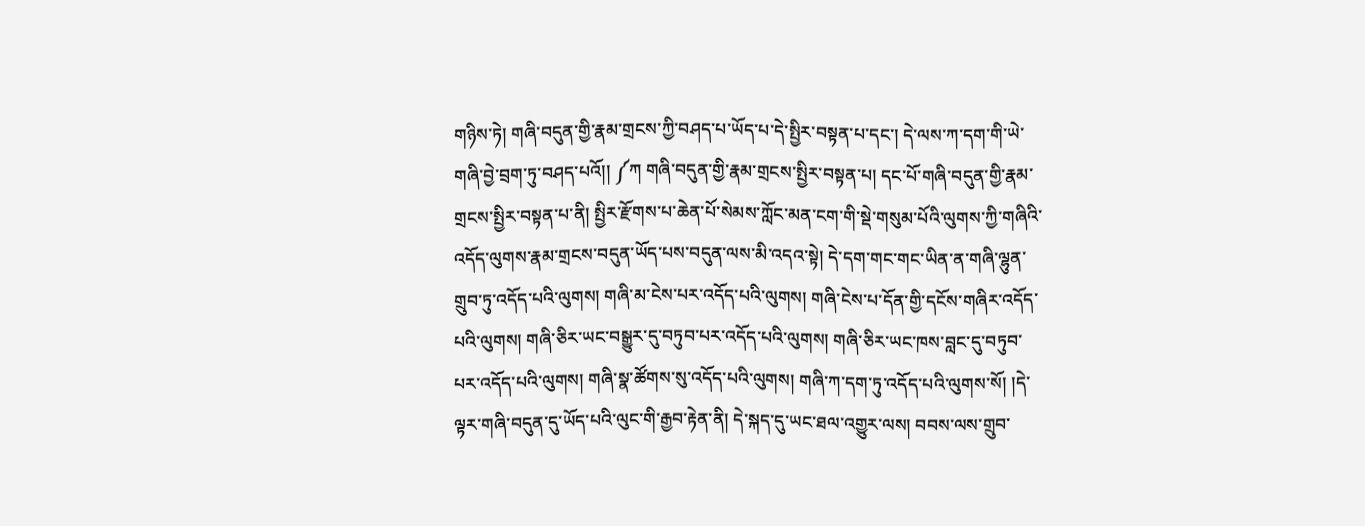གཉིས་ཏེ། གཞི་བདུན་གྱི་རྣམ་གྲངས་ཀྱི་བཤད་པ་ཡོད་པ་དེ་སྤྱིར་བསྟན་པ་དང་། དེ་ལས་ཀ་དག་གི་ཡེ་གཞི་བྱེ་བྲག་ཏུ་བཤད་པའོ།། ༼ཀ གཞི་བདུན་གྱི་རྣམ་གྲངས་སྤྱིར་བསྟན་པ། དང་པོ་གཞི་བདུན་གྱི་རྣམ་གྲངས་སྤྱིར་བསྟན་པ་ནི། སྤྱིར་རྫོགས་པ་ཆེན་པོ་སེམས་ཀློང་མན་ངག་གི་སྡེ་གསུམ་པོའི་ལུགས་ཀྱི་གཞིའི་འདོད་ལུགས་རྣམ་གྲངས་བདུན་ཡོད་པས་བདུན་ལས་མི་འདའ་སྟེ། དེ་དག་གང་གང་ཡིན་ན་གཞི་ལྷུན་གྲུབ་ཏུ་འདོད་པའི་ལུགས། གཞི་མ་ངེས་པར་འདོད་པའི་ལུགས། གཞི་ངེས་པ་དོན་གྱི་དངོས་གཞིར་འདོད་པའི་ལུགས། གཞི་ཅིར་ཡང་བསྒྱུར་དུ་བཏུབ་པར་འདོད་པའི་ལུགས། གཞི་ཅིར་ཡང་ཁས་བླང་དུ་བཏུབ་པར་འདོད་པའི་ལུགས། གཞི་སྣ་ཚོགས་སུ་འདོད་པའི་ལུགས། གཞི་ཀ་དག་ཏུ་འདོད་པའི་ལུགས་སོ། །དེ་ལྟར་གཞི་བདུན་དུ་ཡོད་པའི་ལུང་གི་རྒྱབ་རྟེན་ནི། དེ་སྐད་དུ་ཡང་ཐལ་འགྱུར་ལས། བབས་ལས་གྲུབ་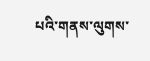པའི་གནས་ལུགས་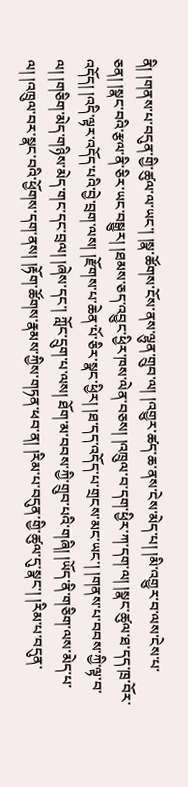ནི། །གནས་པ་བདུན་གྱི་ཚུལ་ལ་ཡང་། །སྣ་ཚོགས་ངོས་ནས་ལྷུན་གྲུབ་ལ། །འགྱུར་ཚད་ཆ་ནས་ངེས་མེད་པ། །མི་འགྱུར་བ་ལས་ངེས་པ་ཅན། །སྣང་བའི་རྩལ་ནི་ཅིར་ཡང་བསྒྱུར། །ཐམས་ཅད་འབྱུང་ཕྱིར་ཁས་ལེན་བཅས། །འཁྲུལ་བ་དག་ཕྱིར་ཀ་དག་ལ། །སྣང་ཚུལ་ཐ་དད་ཁྲ་བོར་འདོད། །འདི་ལྟར་འདོད་པའི་བྱེ་བྲག་ལས། །རྫོགས་པ་ཆེན་པོ་ཅིར་སྣང་ཕྱིར། །ཐ་དད་འདོད་པ་གྲངས་མང་ཡང་། །གནས་པ་བབས་ཀྱི་ལྟ་བ་ལ། །གཅིག་མེད་གཉིས་མེད་གང་དང་བྲལ། །ཞེས་དང་། ཀློང་དྲུག་པ་ལས། ཐོག་མ་བབས་ཀྱི་གྲུབ་པའི་གཞི། །ཡོད་ནི་གཅིག་ལས་མེད་པ་ལ། །འཁྲུལ་བར་སྣང་བའི་ཕྱོགས་དག་ནས། །རྟོག་ཚོགས་རྣམས་ཀྱིས་གཏན་ཕབ་ན། །རིམ་པ་བདུན་གྱི་ཚུལ་དུ་སྣང་། །རིམ་པ་བདུན་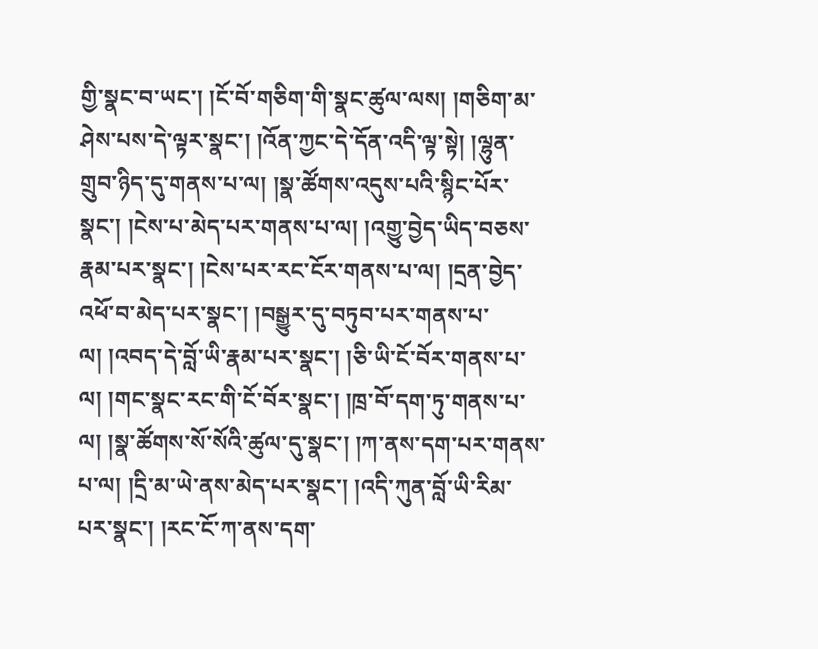གྱི་སྣང་བ་ཡང་། །ངོ་བོ་གཅིག་གི་སྣང་ཚུལ་ལས། །གཅིག་མ་ཤེས་པས་དེ་ལྟར་སྣང་། །འོན་ཀྱང་དེ་དོན་འདི་ལྟ་སྟེ། །ལྷུན་གྲུབ་ཉིད་དུ་གནས་པ་ལ། །སྣ་ཚོགས་འདུས་པའི་སྙིང་པོར་སྣང་། །ངེས་པ་མེད་པར་གནས་པ་ལ། །འགྱུ་བྱེད་ཡིད་བཅས་རྣམ་པར་སྣང་། །ངེས་པར་རང་ངོར་གནས་པ་ལ། །དྲན་བྱེད་འཕོ་བ་མེད་པར་སྣང་། །བསྒྱུར་དུ་བཏུབ་པར་གནས་པ་ལ། །འབད་དེ་བློ་ཡི་རྣམ་པར་སྣང་། །ཅི་ཡི་ངོ་བོར་གནས་པ་ལ། །གང་སྣང་རང་གི་ངོ་བོར་སྣང་། །ཁྲ་བོ་དག་ཏུ་གནས་པ་ལ། །སྣ་ཚོགས་སོ་སོའི་ཚུལ་དུ་སྣང་། །ཀ་ནས་དག་པར་གནས་པ་ལ། །དྲི་མ་ཡེ་ནས་མེད་པར་སྣང་། །འདི་ཀུན་བློ་ཡི་རིམ་པར་སྣང་། །རང་ངོ་ཀ་ནས་དག་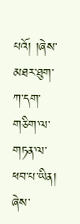པའོ། །ཞེས་མཐར་ཐུག་ཀ་དག་གཅིག་ལ་གཏན་ལ་ཕབ་པ་ཡིན། ཞེས་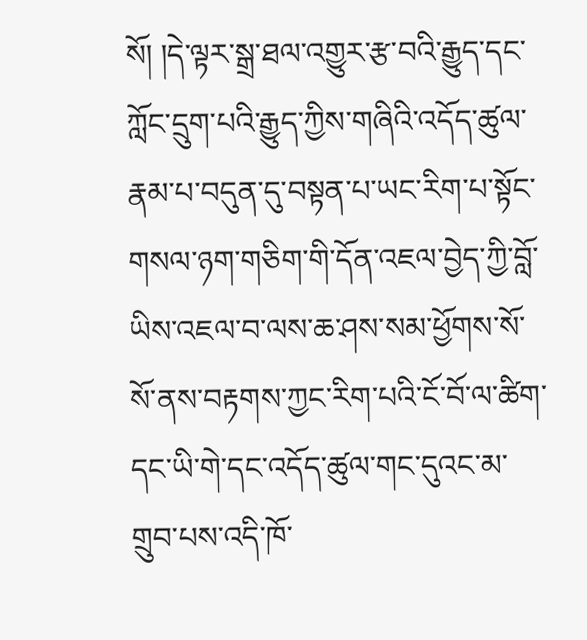སོ། །དེ་ལྟར་སྒྲ་ཐལ་འགྱུར་རྩ་བའི་རྒྱུད་དང་ཀློང་དྲུག་པའི་རྒྱུད་ཀྱིས་གཞིའི་འདོད་ཚུལ་རྣམ་པ་བདུན་དུ་བསྟན་པ་ཡང་རིག་པ་སྟོང་གསལ་ཉག་གཅིག་གི་དོན་འཇལ་བྱེད་ཀྱི་བློ་ཡིས་འཇལ་བ་ལས་ཆ་ཤས་སམ་ཕྱོགས་སོ་སོ་ནས་བརྟགས་ཀྱང་རིག་པའི་ངོ་བོ་ལ་ཚིག་དང་ཡི་གེ་དང་འདོད་ཚུལ་གང་དུའང་མ་གྲུབ་པས་འདི་ཁོ་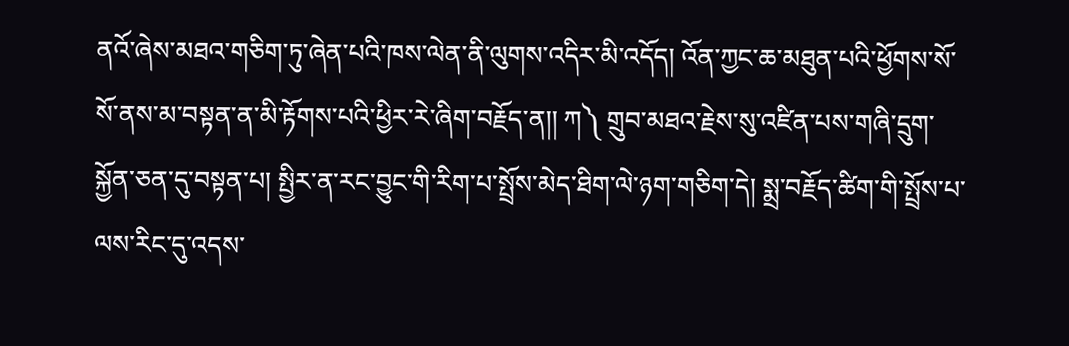ནའོ་ཞེས་མཐའ་གཅིག་ཏུ་ཞེན་པའི་ཁས་ལེན་ནི་ལུགས་འདིར་མི་འདོད། འོན་ཀྱང་ཆ་མཐུན་པའི་ཕྱོགས་སོ་སོ་ནས་མ་བསྟན་ན་མི་རྟོགས་པའི་ཕྱིར་རེ་ཞིག་བརྗོད་ན།། ཀ༽ གྲུབ་མཐའ་རྗེས་སུ་འཛིན་པས་གཞི་དྲུག་སྐྱོན་ཅན་དུ་བསྟན་པ། སྤྱིར་ན་རང་བྱུང་གི་རིག་པ་སྤྲོས་མེད་ཐིག་ལེ་ཉག་གཅིག་དེ། སྨྲ་བརྗོད་ཚིག་གི་སྤྲོས་པ་ལས་རིང་དུ་འདས་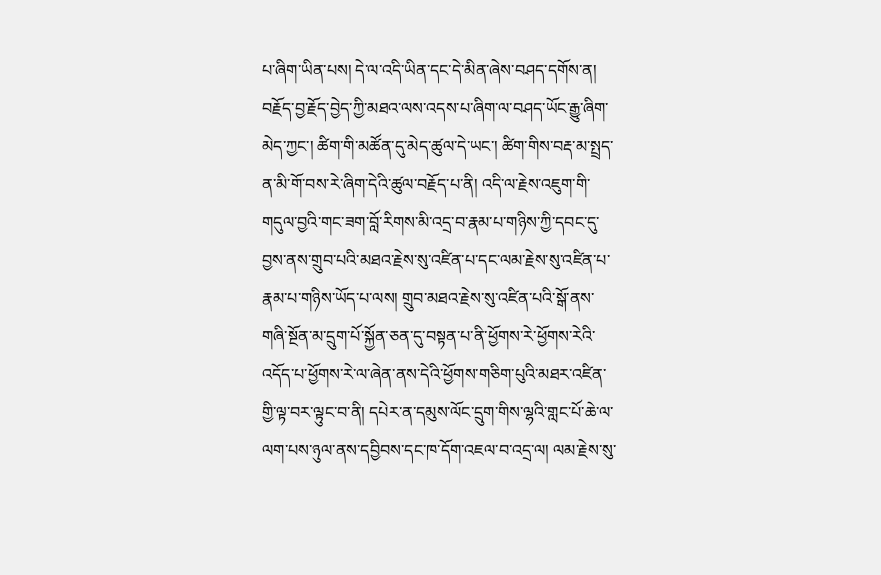པ་ཞིག་ཡིན་པས། དེ་ལ་འདི་ཡིན་དང་དེ་མིན་ཞེས་བཤད་དགོས་ན། བརྗོད་བྱ་རྗོད་བྱེད་ཀྱི་མཐའ་ལས་འདས་པ་ཞིག་ལ་བཤད་ཡོང་རྒྱུ་ཞིག་མེད་ཀྱང་། ཚིག་གི་མཚོན་དུ་མེད་ཚུལ་དེ་ཡང་། ཚིག་གིས་བརྡ་མ་སྤྲད་ན་མི་གོ་བས་རེ་ཞིག་དེའི་ཚུལ་བརྗོད་པ་ནི། འདི་ལ་རྗེས་འཇུག་གི་གདུལ་བྱའི་གང་ཟག་བློ་རིགས་མི་འདྲ་བ་རྣམ་པ་གཉིས་ཀྱི་དབང་དུ་བྱས་ནས་གྲུབ་པའི་མཐའ་རྗེས་སུ་འཛིན་པ་དང་ལམ་རྗེས་སུ་འཛིན་པ་རྣམ་པ་གཉིས་ཡོད་པ་ལས། གྲུབ་མཐའ་རྗེས་སུ་འཛིན་པའི་སྒོ་ནས་གཞི་སྔོན་མ་དྲུག་པོ་སྐྱོན་ཅན་དུ་བསྟན་པ་ནི་ཕྱོགས་རེ་ཕྱོགས་རེའི་འདོད་པ་ཕྱོགས་རེ་ལ་ཞེན་ནས་དེའི་ཕྱོགས་གཅིག་པུའི་མཐར་འཛིན་གྱི་ལྟ་བར་ལྟུང་བ་ནི། དཔེར་ན་དམུས་ལོང་དྲུག་གིས་ལྷའི་གླང་པོ་ཆེ་ལ་ལག་པས་ཉུལ་ནས་དབྱིབས་དང་ཁ་དོག་འཇལ་བ་འདྲ་ལ། ལམ་རྗེས་སུ་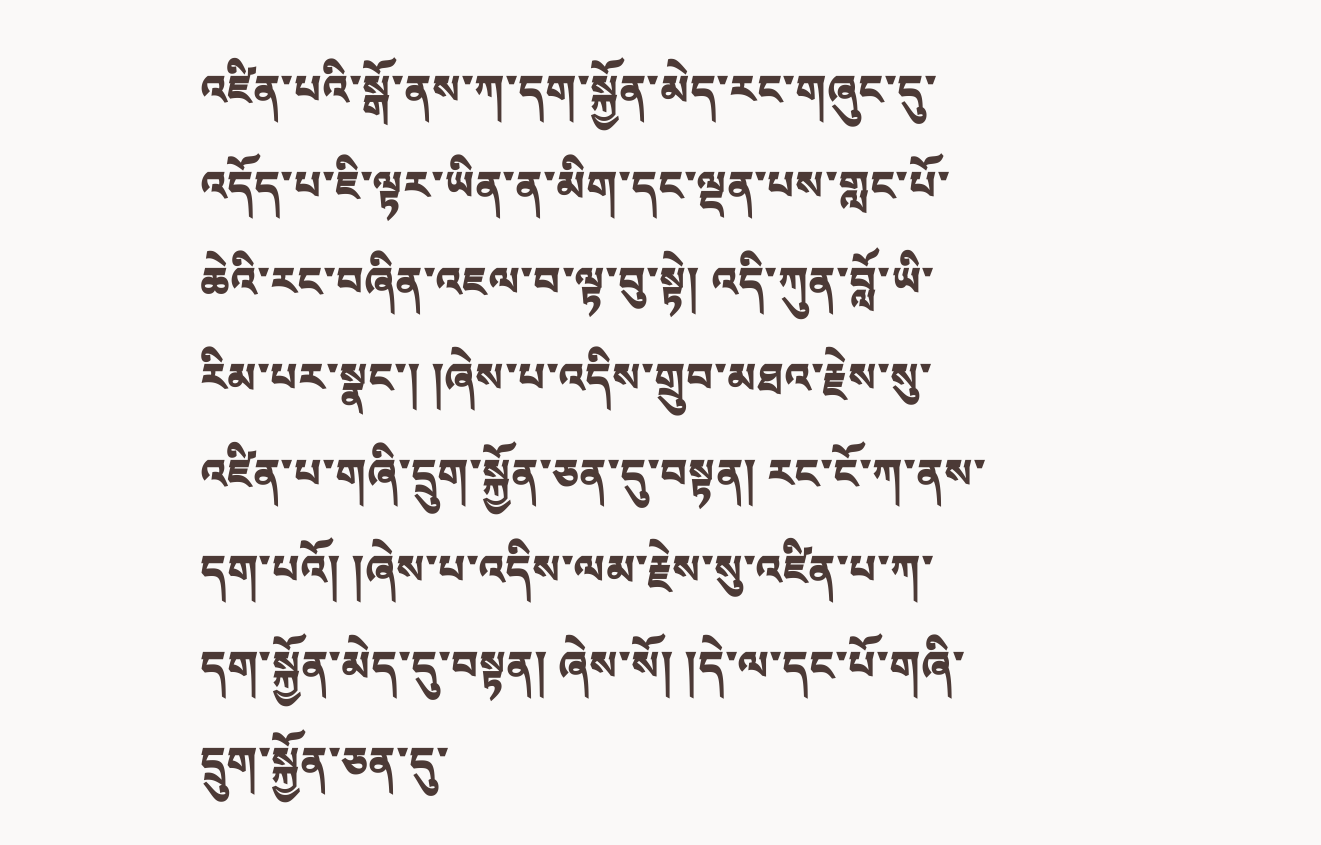འཛིན་པའི་སྒོ་ནས་ཀ་དག་སྐྱོན་མེད་རང་གཞུང་དུ་འདོད་པ་ཇི་ལྟར་ཡིན་ན་མིག་དང་ལྡན་པས་གླང་པོ་ཆེའི་རང་བཞིན་འཇལ་བ་ལྟ་བུ་སྟེ། འདི་ཀུན་བློ་ཡི་རིམ་པར་སྣང་། །ཞེས་པ་འདིས་གྲུབ་མཐའ་རྗེས་སུ་འཛིན་པ་གཞི་དྲུག་སྐྱོན་ཅན་དུ་བསྟན། རང་ངོ་ཀ་ནས་དག་པའོ། །ཞེས་པ་འདིས་ལམ་རྗེས་སུ་འཛིན་པ་ཀ་དག་སྐྱོན་མེད་དུ་བསྟན། ཞེས་སོ། །དེ་ལ་དང་པོ་གཞི་དྲུག་སྐྱོན་ཅན་དུ་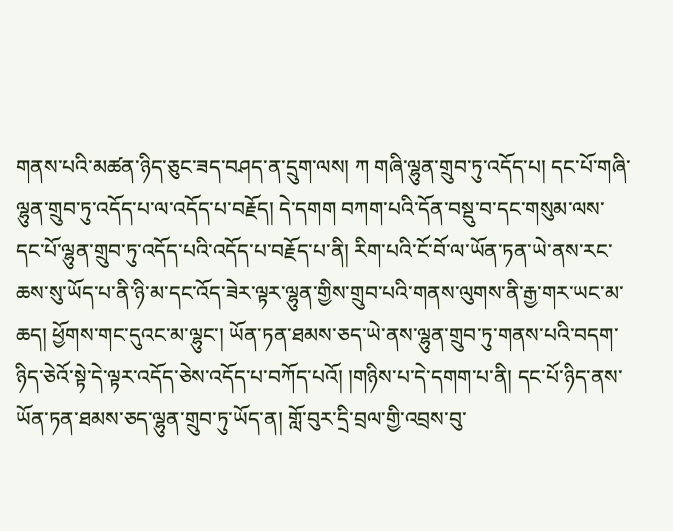གནས་པའི་མཚན་ཉིད་ཅུང་ཟད་བཤད་ན་དྲུག་ལས། ཀ གཞི་ལྷུན་གྲུབ་ཏུ་འདོད་པ། དང་པོ་གཞི་ལྷུན་གྲུབ་ཏུ་འདོད་པ་ལ་འདོད་པ་བརྗོད། དེ་དགག བཀག་པའི་དོན་བསྡུ་བ་དང་གསུམ་ལས་དང་པོ་ལྷུན་གྲུབ་ཏུ་འདོད་པའི་འདོད་པ་བརྗོད་པ་ནི། རིག་པའི་ངོ་བོ་ལ་ཡོན་ཏན་ཡེ་ནས་རང་ཆས་སུ་ཡོད་པ་ནི་ཉི་མ་དང་འོད་ཟེར་ལྟར་ལྷུན་གྱིས་གྲུབ་པའི་གནས་ལུགས་ནི་རྒྱ་གར་ཡང་མ་ཆད། ཕྱོགས་གང་དུའང་མ་ལྷུང་། ཡོན་ཏན་ཐམས་ཅད་ཡེ་ནས་ལྷུན་གྲུབ་ཏུ་གནས་པའི་བདག་ཉིད་ཅེའོ་སྟེ་དེ་ལྟར་འདོད་ཅེས་འདོད་པ་བཀོད་པའོ། །གཉིས་པ་དེ་དགག་པ་ནི། དང་པོ་ཉིད་ནས་ཡོན་ཏན་ཐམས་ཅད་ལྷུན་གྲུབ་ཏུ་ཡོད་ན། གློ་བུར་དྲི་བྲལ་གྱི་འབྲས་བུ་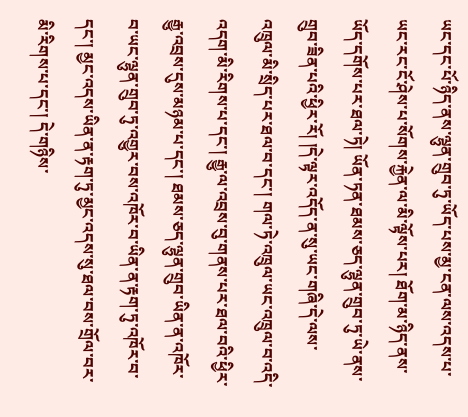ཡང་དང་པོ་ཉིད་ནས་ལྷུན་གྲུབ་ཏུ་ཡོད་པས་མྱ་ངན་ལས་འདས་པ་ཡང་རང་ངོ་ཤེས་པ་སོགས་རྐྱེན་ལ་མི་ལྟོས་པར། ཐོག་མ་ཉིད་ནས་ཡོད་དགོས་པར་ཐལ་ཏེ། ཡོན་ཏན་ཐམས་ཅད་ལྷུན་གྲུབ་ཏུ་ཡེ་ནས་གྲུབ་ཟིན་པའི་ཕྱིར་རོ། །དེ་ལྟར་འདོད་ན་སུ་ཡང་གཞི་དེ་ལས་འཁྲུལ་མི་སྲིད་པར་ཐལ་བ་དང་། གལ་ཏེ་འཁྲུལ་ཡང་འཁྲུལ་བ་འདི་འདག་མི་རིགས་པ་དང་། རྒྱུ་ལ་འབྲས་བུ་གནས་པར་ཐལ་བའི་ཕྱིར་རྒྱུ་འབྲས་དུས་མཉམ་པ་དང་། ཐམས་ཅད་ལྷུན་གྲུབ་ཡིན་ན་འཁོར་བ་ཡང་ལྷུན་གྲུབ་ཏུ་འགྱུར་བས་འཁོར་བ་ཡིན་ན་རྟག་ཏུ་འཁོར་བ་དང་། མྱང་འདས་ཡིན་ན་རྟག་ཏུ་མྱང་འདས་སུ་ཐལ་བས་གྲོལ་བར་མི་རིགས་པ་དང་། དེ་གཉིས་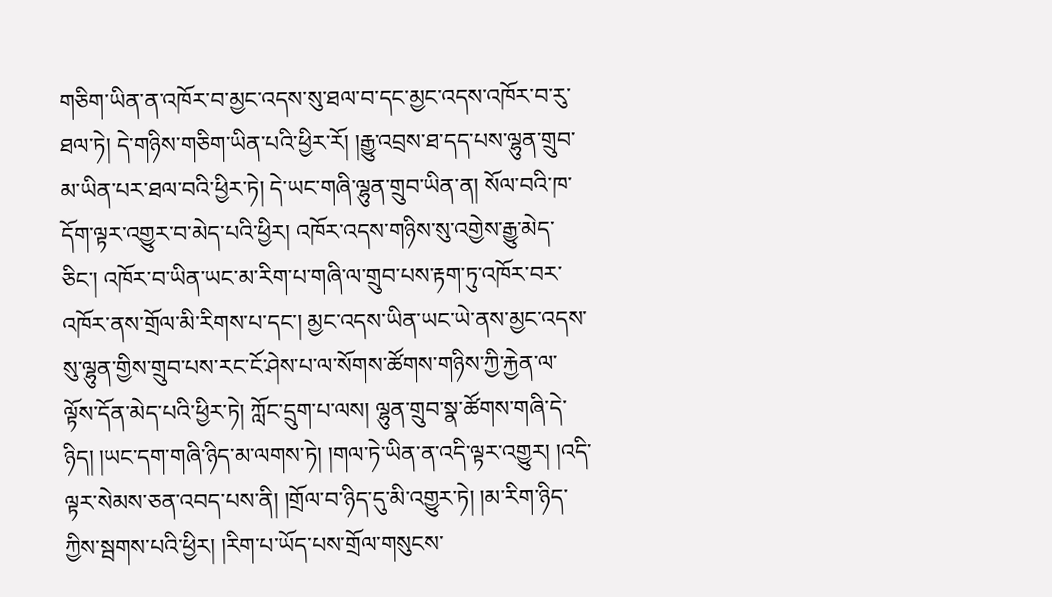གཅིག་ཡིན་ན་འཁོར་བ་མྱང་འདས་སུ་ཐལ་བ་དང་མྱང་འདས་འཁོར་བ་རུ་ཐལ་ཏེ། དེ་གཉིས་གཅིག་ཡིན་པའི་ཕྱིར་རོ། །རྒྱུ་འབྲས་ཐ་དད་པས་ལྷུན་གྲུབ་མ་ཡིན་པར་ཐལ་བའི་ཕྱིར་ཏེ། དེ་ཡང་གཞི་ལྷུན་གྲུབ་ཡིན་ན། སོལ་བའི་ཁ་དོག་ལྟར་འགྱུར་བ་མེད་པའི་ཕྱིར། འཁོར་འདས་གཉིས་སུ་འགྱེས་རྒྱུ་མེད་ཅིང་། འཁོར་བ་ཡིན་ཡང་མ་རིག་པ་གཞི་ལ་གྲུབ་པས་རྟག་ཏུ་འཁོར་བར་འཁོར་ནས་གྲོལ་མི་རིགས་པ་དང་། མྱང་འདས་ཡིན་ཡང་ཡེ་ནས་མྱང་འདས་སུ་ལྷུན་གྱིས་གྲུབ་པས་རང་ངོ་ཤེས་པ་ལ་སོགས་ཚོགས་གཉིས་ཀྱི་རྐྱེན་ལ་ལྟོས་དོན་མེད་པའི་ཕྱིར་ཏེ། ཀློང་དྲུག་པ་ལས། ལྷུན་གྲུབ་སྣ་ཚོགས་གཞི་དེ་ཉིད། །ཡང་དག་གཞི་ཉིད་མ་ལགས་ཏེ། །གལ་ཏེ་ཡིན་ན་འདི་ལྟར་འགྱུར། །འདི་ལྟར་སེམས་ཅན་འབད་པས་ནི། །གྲོལ་བ་ཉིད་དུ་མི་འགྱུར་ཏེ། །མ་རིག་ཉིད་ཀྱིས་སྦགས་པའི་ཕྱིར། །རིག་པ་ཡོད་པས་གྲོལ་གསུངས་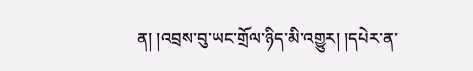ན། །འབྲས་བུ་ཡང་གྲོལ་ཉིད་མི་འགྱུར། །དཔེར་ན་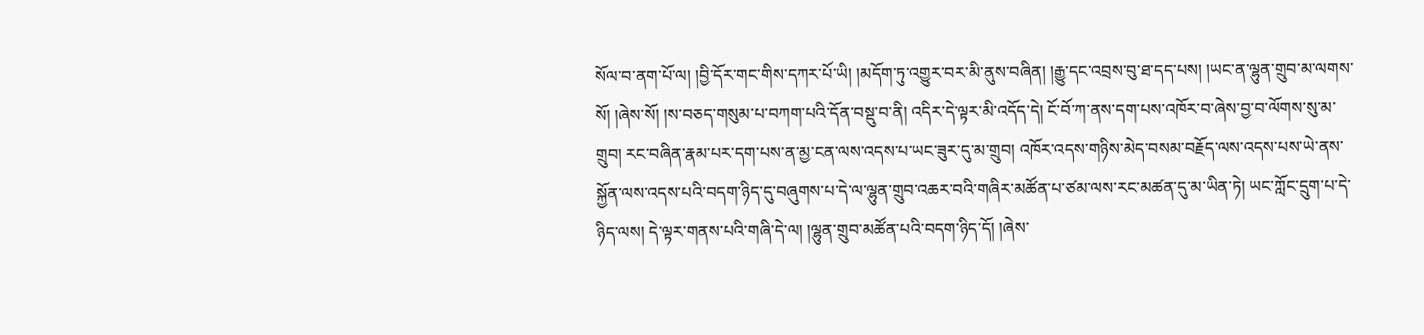སོལ་བ་ནག་པོ་ལ། །བྱི་དོར་གང་གིས་དཀར་པོ་ཡི། །མདོག་ཏུ་འགྱུར་བར་མི་ནུས་བཞིན། །རྒྱུ་དང་འབྲས་བུ་ཐ་དད་པས། །ཡང་ན་ལྷུན་གྲུབ་མ་ལགས་སོ། །ཞེས་སོ། །ས་བཅད་གསུམ་པ་བཀག་པའི་དོན་བསྡུ་བ་ནི། འདིར་དེ་ལྟར་མི་འདོད་དེ། ངོ་བོ་ཀ་ནས་དག་པས་འཁོར་བ་ཞེས་བྱ་བ་ལོགས་སུ་མ་གྲུབ། རང་བཞིན་རྣམ་པར་དག་པས་ན་མྱ་ངན་ལས་འདས་པ་ཡང་ཟུར་དུ་མ་གྲུབ། འཁོར་འདས་གཉིས་མེད་བསམ་བརྗོད་ལས་འདས་པས་ཡེ་ནས་སྐྱོན་ལས་འདས་པའི་བདག་ཉིད་དུ་བཞུགས་པ་དེ་ལ་ལྷུན་གྲུབ་འཆར་བའི་གཞིར་མཚོན་པ་ཙམ་ལས་རང་མཚན་དུ་མ་ཡིན་ཏེ། ཡང་ཀློང་དྲུག་པ་དེ་ཉིད་ལས། དེ་ལྟར་གནས་པའི་གཞི་དེ་ལ། །ལྷུན་གྲུབ་མཚོན་པའི་བདག་ཉིད་དོ། །ཞེས་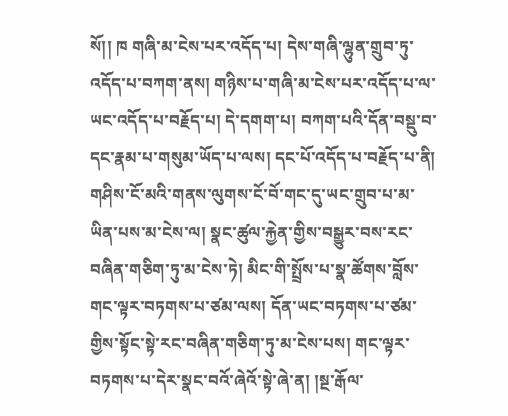སོ།། ཁ གཞི་མ་ངེས་པར་འདོད་པ། དེས་གཞི་ལྷུན་གྲུབ་ཏུ་འདོད་པ་བཀག་ནས། གཉིས་པ་གཞི་མ་ངེས་པར་འདོད་པ་ལ་ཡང་འདོད་པ་བརྗོད་པ། དེ་དགག་པ། བཀག་པའི་དོན་བསྡུ་བ་དང་རྣམ་པ་གསུམ་ཡོད་པ་ལས། དང་པོ་འདོད་པ་བརྗོད་པ་ནི། གཤིས་ངོ་མའི་གནས་ལུགས་ངོ་བོ་གང་དུ་ཡང་གྲུབ་པ་མ་ཡིན་པས་མ་ངེས་ལ། སྣང་ཚུལ་རྐྱེན་གྱིས་བསྒྱུར་བས་རང་བཞིན་གཅིག་ཏུ་མ་ངེས་ཏེ། མིང་གི་སྤྲོས་པ་སྣ་ཚོགས་བློས་གང་ལྟར་བཏགས་པ་ཙམ་ལས། དོན་ཡང་བཏགས་པ་ཙམ་གྱིས་སྟོང་སྟེ་རང་བཞིན་གཅིག་ཏུ་མ་ངེས་པས། གང་ལྟར་བཏགས་པ་དེར་སྣང་བའོ་ཞེའོ་སྟེ་ཞེ་ན། །སྔ་རྒོལ་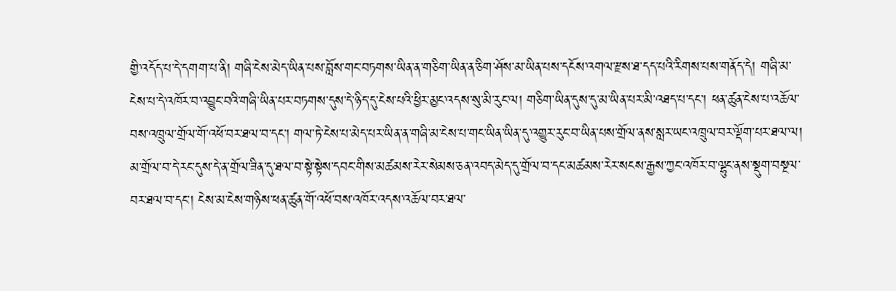གྱི་འདོད་པ་དེ་དགག་པ་ནི། གཞི་ངེས་མེད་ཡིན་པས་བློས་གང་བཏགས་ཡིན་ན་གཅིག་ཡིན་ན་ཅིག་ཤོས་མ་ཡིན་པས་དངོས་འགལ་རྫས་ཐ་དད་པའི་རིགས་པས་གནོད་དེ། གཞི་མ་ངེས་པ་དེ་འཁོར་བ་འབྱུང་བའི་གཞི་ཡིན་པར་བཏགས་དུས་དེ་ཉིད་དུ་ངེས་པའི་ཕྱིར་མྱང་འདས་སུ་མི་རུང་ལ། གཅིག་ཡིན་དུས་དུ་མ་ཡིན་པར་མི་འཐད་པ་དང་། ཕན་ཚུན་ངེས་པ་འཆོལ་བས་འཁྲུལ་གྲོལ་གོ་འཕོ་བར་ཐལ་བ་དང་། གལ་ཏེ་ངེས་པ་མེད་པར་ཡིན་ན་གཞི་མ་ངེས་པ་གང་ཡིན་ཡིན་དུ་འགྱུར་རུང་བ་ཡིན་པས་གྲོལ་ནས་སླར་ཡང་འཁྲུལ་བར་ལྡོག་པར་ཐལ་ལ། མ་གྲོལ་བ་དེ་རང་དུས་དེ་ན་གྲོལ་ཟིན་དུ་ཐལ་བ་སྟེ་སྟེས་དབང་གིས་མཚམས་རེར་སེམས་ཅན་འབད་མེད་དུ་གྲོལ་བ་དང་མཚམས་རེར་སངས་རྒྱས་ཀྱང་འཁོར་བ་ལྷུང་ནས་སྡུག་བསྔལ་བར་ཐལ་བ་དང་། ངེས་མ་ངེས་གཉིས་ཕན་ཚུན་གོ་འཕོ་བས་འཁོར་འདས་འཆོལ་བར་ཐལ་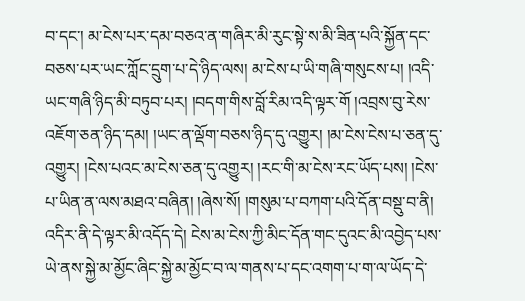བ་དང་། མ་ངེས་པར་དམ་བཅའ་ན་གཞིར་མི་རུང་སྟེ་ས་མི་ཟིན་པའི་སྐྱོན་དང་བཅས་པར་ཡང་ཀློང་དྲུག་པ་དེ་ཉིད་ལས། མ་ངེས་པ་ཡི་གཞི་གསུངས་པ། །འདི་ཡང་གཞི་ཉིད་མི་བཏུབ་པར། །བདག་གིས་བློ་རིམ་འདི་ལྟར་གོ །འབྲས་བུ་རེས་འཇོག་ཅན་ཉིད་དམ། །ཡང་ན་ལྡོག་བཅས་ཉིད་དུ་འགྱུར། །མ་ངེས་ངེས་པ་ཅན་དུ་འགྱུར། །ངེས་པའང་མ་ངེས་ཅན་དུ་འགྱུར། །རང་གི་མ་ངེས་རང་ཡོད་པས། །ངེས་པ་ཡིན་ན་ལས་མཐའ་བཞིན། །ཞེས་སོ། །གསུམ་པ་བཀག་པའི་དོན་བསྡུ་བ་ནི། འདིར་ནི་དེ་ལྟར་མི་འདོད་དེ། ངེས་མ་ངེས་ཀྱི་མིང་དོན་གང་དུའང་མི་འབྱེད་པས་ཡེ་ནས་སྐྱེ་མ་མྱོང་ཞིང་སྐྱེ་མ་མྱོང་བ་ལ་གནས་པ་དང་འགག་པ་ག་ལ་ཡོད་དེ་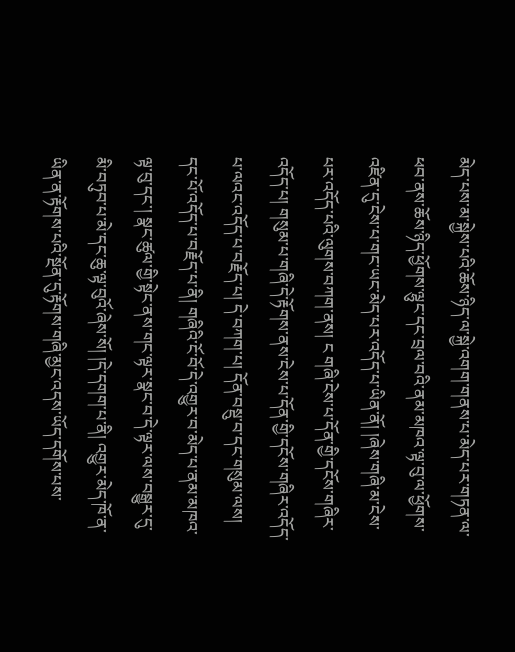མེད་པས་མ་སྐྱེས་པའི་ཆོས་ཉིད་ལ་སྐྱེ་འགག་གནས་པ་མེད་པར་གཏན་ལ་ཕབ་ནས་ཆོས་ཉིད་ཕྱོགས་ལྷུང་དང་བྲལ་བའི་ནམ་མཁའ་ལྟ་བུ་ལ་ཕྱོགས་འཛིན་དུ་ངེས་པ་གང་ཡང་མེད་པར་འདོད་པ་ཡིན་ནོ། །ཞེས་གཞི་མ་ངེས་པར་འདོད་པའི་ལུགས་བཀག་ནས། ང གཞི་ངེས་པ་དོན་གྱི་དངོས་གཞིར་འདོད་པ། གསུམ་པ་གཞི་དེ་རྟོགས་ནས་ངེས་པ་དོན་གྱི་དངོས་གཞིར་འདོད་པ་ལའང་འདོད་པ་བརྗོད་པ། དེ་བཀག་པ། དོན་བསྡུ་བ་དང་གསུམ་ལས། དང་པོ་འདོད་པ་བརྗོད་པ་ནི། གཞིའི་ངོ་བོ་དེ་འགྱུར་བ་མེད་པ་ནམ་མཁའ་ལྟ་བུ་དང་། སྣང་ཚུལ་གྱི་སྟེང་ནས་གང་ལྟར་སྣང་བ་དེ་ལྟར་ལས་བསྒྱུར་དུ་མི་བཏུབ་པ་མེ་དང་ཆུ་ལྟ་བུའོ་ཞེས་སོ། །དེ་དགག་པ་ནི། འགྱུར་མེད་ཁོ་ན་ཡིན་ན་རྟོགས་པའི་སྔོན་དུ་རྟོགས་གཞི་མྱང་འདས་ཡོད་དགོས་པས་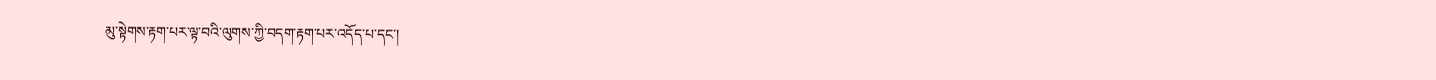མུ་སྟེགས་རྟག་པར་ལྟ་བའི་ལུགས་ཀྱི་བདག་རྟག་པར་འདོད་པ་དང་།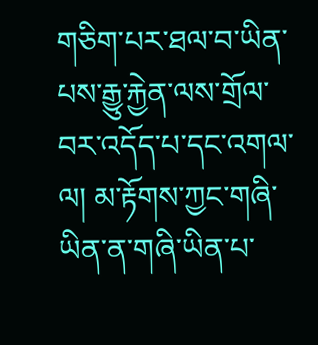གཅིག་པར་ཐལ་བ་ཡིན་པས་རྒྱུ་རྐྱེན་ལས་གྲོལ་བར་འདོད་པ་དང་འགལ་ལ། མ་རྟོགས་ཀྱང་གཞི་ཡིན་ན་གཞི་ཡིན་པ་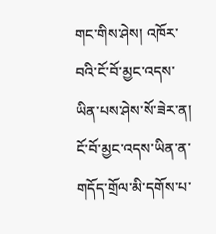གང་གིས་ཤེས། འཁོར་བའི་ངོ་བོ་མྱང་འདས་ཡིན་པས་ཤེས་སོ་ཟེར་ན། ངོ་བོ་མྱང་འདས་ཡིན་ན་གདོད་གྲོལ་མི་དགོས་པ་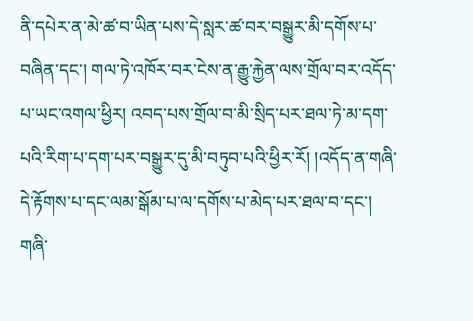ནི་དཔེར་ན་མེ་ཚ་བ་ཡིན་པས་དེ་སླར་ཚ་བར་བསྒྱུར་མི་དགོས་པ་བཞིན་དང་། གལ་ཏེ་འཁོར་བར་ངེས་ན་རྒྱུ་རྐྱེན་ལས་གྲོལ་བར་འདོད་པ་ཡང་འགལ་ཕྱིར། འབད་པས་གྲོལ་བ་མི་སྲིད་པར་ཐལ་ཏེ་མ་དག་པའི་རིག་པ་དག་པར་བསྒྱུར་དུ་མི་བཏུབ་པའི་ཕྱིར་རོ། །འདོད་ན་གཞི་དེ་རྟོགས་པ་དང་ལམ་སྒོམ་པ་ལ་དགོས་པ་མེད་པར་ཐལ་བ་དང་། གཞི་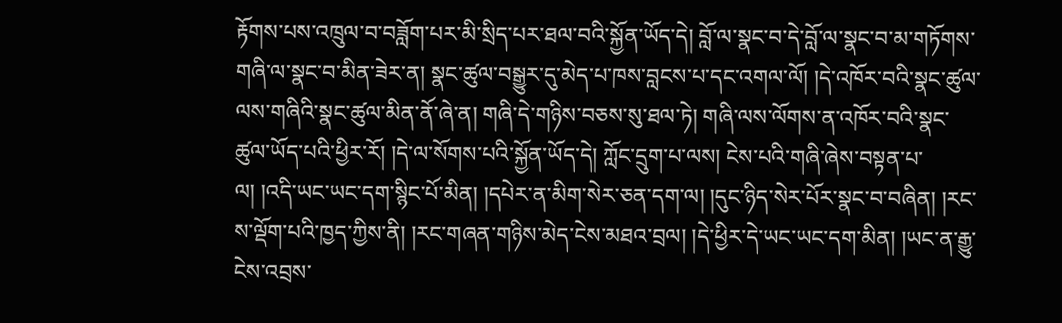རྟོགས་པས་འཁྲུལ་བ་བཟློག་པར་མི་སྲིད་པར་ཐལ་བའི་སྐྱོན་ཡོད་དེ། བློ་ལ་སྣང་བ་དེ་བློ་ལ་སྣང་བ་མ་གཏོགས་གཞི་ལ་སྣང་བ་མིན་ཟེར་ན། སྣང་ཚུལ་བསྒྱུར་དུ་མེད་པ་ཁས་བླངས་པ་དང་འགལ་ལོ། །དེ་འཁོར་བའི་སྣང་ཚུལ་ལས་གཞིའི་སྣང་ཚུལ་མིན་ནོ་ཞེ་ན། གཞི་དེ་གཉིས་བཅས་སུ་ཐལ་ཏེ། གཞི་ལས་ལོགས་ན་འཁོར་བའི་སྣང་ཚུལ་ཡོད་པའི་ཕྱིར་རོ། །དེ་ལ་སོགས་པའི་སྐྱོན་ཡོད་དེ། ཀློང་དྲུག་པ་ལས། ངེས་པའི་གཞི་ཞེས་བསྟན་པ་ལ། །འདི་ཡང་ཡང་དག་སྙིང་པོ་མིན། །དཔེར་ན་མིག་སེར་ཅན་དག་ལ། །དུང་ཉིད་སེར་པོར་སྣང་བ་བཞིན། །རང་ས་ལྡོག་པའི་ཁྱད་ཀྱིས་ནི། །རང་གཞན་གཉིས་མེད་ངེས་མཐའ་བྲལ། །དེ་ཕྱིར་དེ་ཡང་ཡང་དག་མིན། །ཡང་ན་རྒྱུ་ངེས་འབྲས་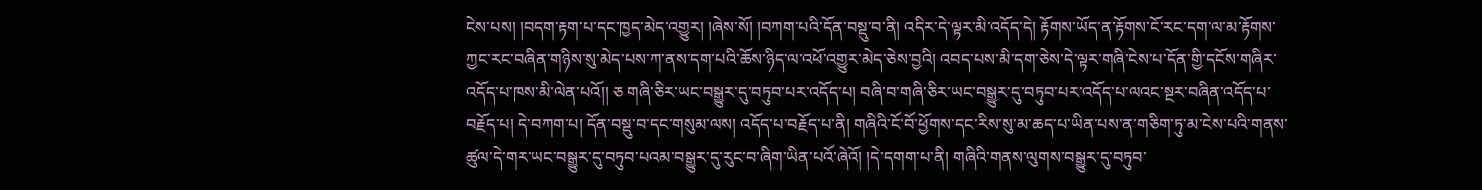ངེས་པས། །བདག་རྟག་པ་དང་ཁྱད་མེད་འགྱུར། །ཞེས་སོ། །བཀག་པའི་དོན་བསྡུ་བ་ནི། འདིར་དེ་ལྟར་མི་འདོད་དེ། རྟོགས་ཡོད་ན་རྟོགས་ངོ་རང་དག་ལ་མ་རྟོགས་ཀྱང་རང་བཞིན་གཉིས་སུ་མེད་པས་ཀ་ནས་དག་པའི་ཆོས་ཉིད་ལ་འཕོ་འགྱུར་མེད་ཅེས་བྱའི། འབད་པས་མི་དག་ཅེས་དེ་ལྟར་གཞི་ངེས་པ་དོན་གྱི་དངོས་གཞིར་འདོད་པ་ཁས་མི་ལེན་པའོ།། ཅ གཞི་ཅིར་ཡང་བསྒྱུར་དུ་བཏུབ་པར་འདོད་པ། བཞི་བ་གཞི་ཅིར་ཡང་བསྒྱུར་དུ་བཏུབ་པར་འདོད་པ་ལའང་སྔར་བཞིན་འདོད་པ་བརྗོད་པ། དེ་བཀག་པ། དོན་བསྡུ་བ་དང་གསུམ་ལས། འདོད་པ་བརྗོད་པ་ནི། གཞིའི་ངོ་བོ་ཕྱོགས་དང་རིས་སུ་མ་ཆད་པ་ཡིན་པས་ན་གཅིག་ཏུ་མ་ངེས་པའི་གནས་ཚུལ་དེ་གར་ཡང་བསྒྱུར་དུ་བཏུབ་པའམ་བསྒྱུར་དུ་རུང་བ་ཞིག་ཡིན་པའོ་ཞེའོ། །དེ་དགག་པ་ནི། གཞིའི་གནས་ལུགས་བསྒྱུར་དུ་བཏུབ་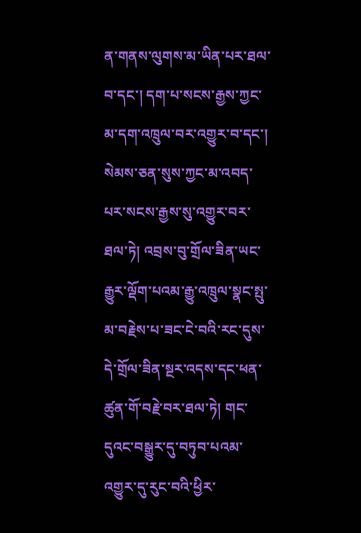ན་གནས་ལུགས་མ་ཡིན་པར་ཐལ་བ་དང་། དག་པ་སངས་རྒྱས་ཀྱང་མ་དག་འཁྲུལ་བར་འགྱུར་བ་དང་། སེམས་ཅན་སུས་ཀྱང་མ་འབད་པར་སངས་རྒྱས་སུ་འགྱུར་བར་ཐལ་ཏེ། འབྲས་བུ་གྲོལ་ཟིན་ཡང་རྒྱུར་ལྡོག་པའམ་རྒྱུ་འཁྲུལ་སྣང་སྤུ་མ་བརྗེས་པ་ཟང་ངེ་བའི་རང་དུས་དེ་གྲོལ་ཟིན་སྔར་འདས་དང་ཕན་ཚུན་གོ་བརྗེ་བར་ཐལ་ཏེ། གང་དུའང་བསྒྱུར་དུ་བཏུབ་པའམ་འགྱུར་དུ་རུང་བའི་ཕྱིར་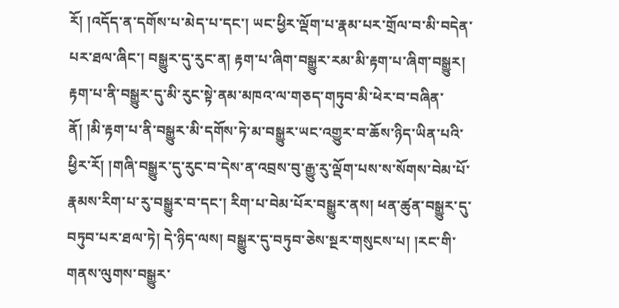རོ། །འདོད་ན་དགོས་པ་མེད་པ་དང་། ཡང་ཕྱིར་ལྡོག་པ་རྣམ་པར་གྲོལ་བ་མི་བདེན་པར་ཐལ་ཞིང་། བསྒྱུར་དུ་རུང་ན། རྟག་པ་ཞིག་བསྒྱུར་རམ་མི་རྟག་པ་ཞིག་བསྒྱུར། རྟག་པ་ནི་བསྒྱུར་དུ་མི་རུང་སྟེ་ནམ་མཁའ་ལ་གཅད་གཏུབ་མི་ཕེར་བ་བཞིན་ནོ། །མི་རྟག་པ་ནི་བསྒྱུར་མི་དགོས་ཏེ་མ་བསྒྱུར་ཡང་འགྱུར་བ་ཆོས་ཉིད་ཡིན་པའི་ཕྱིར་རོ། །གཞི་བསྒྱུར་དུ་རུང་བ་དེས་ན་འབྲས་བུ་རྒྱུ་རུ་ལྡོག་པས་ས་སོགས་བེམ་པོ་རྣམས་རིག་པ་རུ་བསྒྱུར་བ་དང་། རིག་པ་བེམ་པོར་བསྒྱུར་ནས། ཕན་ཚུན་བསྒྱུར་དུ་བཏུབ་པར་ཐལ་ཏེ། དེ་ཉིད་ལས། བསྒྱུར་དུ་བཏུབ་ཅེས་སྔར་གསུངས་པ། །རང་གི་གནས་ལུགས་བསྒྱུར་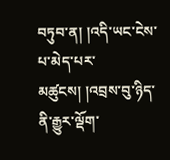བཏུབ་ན། །འདི་ཡང་ངེས་པ་མེད་པར་མཚུངས། །འབྲས་བུ་ཉིད་ནི་རྒྱུར་ལྡོག་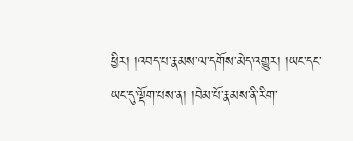ཕྱིར། །འབད་པ་རྣམས་ལ་དགོས་མེད་འགྱུར། །ཡང་དང་ཡང་དུ་ལྡོག་པས་ན། །བེམ་པོ་རྣམས་ནི་རིག་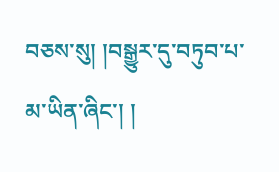བཅས་སུ། །བསྒྱུར་དུ་བཏུབ་པ་མ་ཡིན་ཞིང་། །